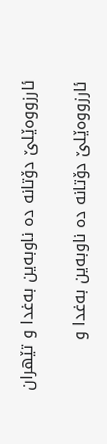ئارزووەێلێ دۆتانە دە ناوبەین بەغدا و تێهران

ئارزووەێلێ دۆتانە دە ناوبەین بەغدا و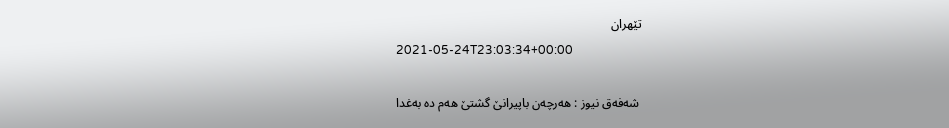تێهران
2021-05-24T23:03:34+00:00

 شه‌فه‌ق نیوز : هەرچەن باپیرانێ گشتێ هەم دە بەغدا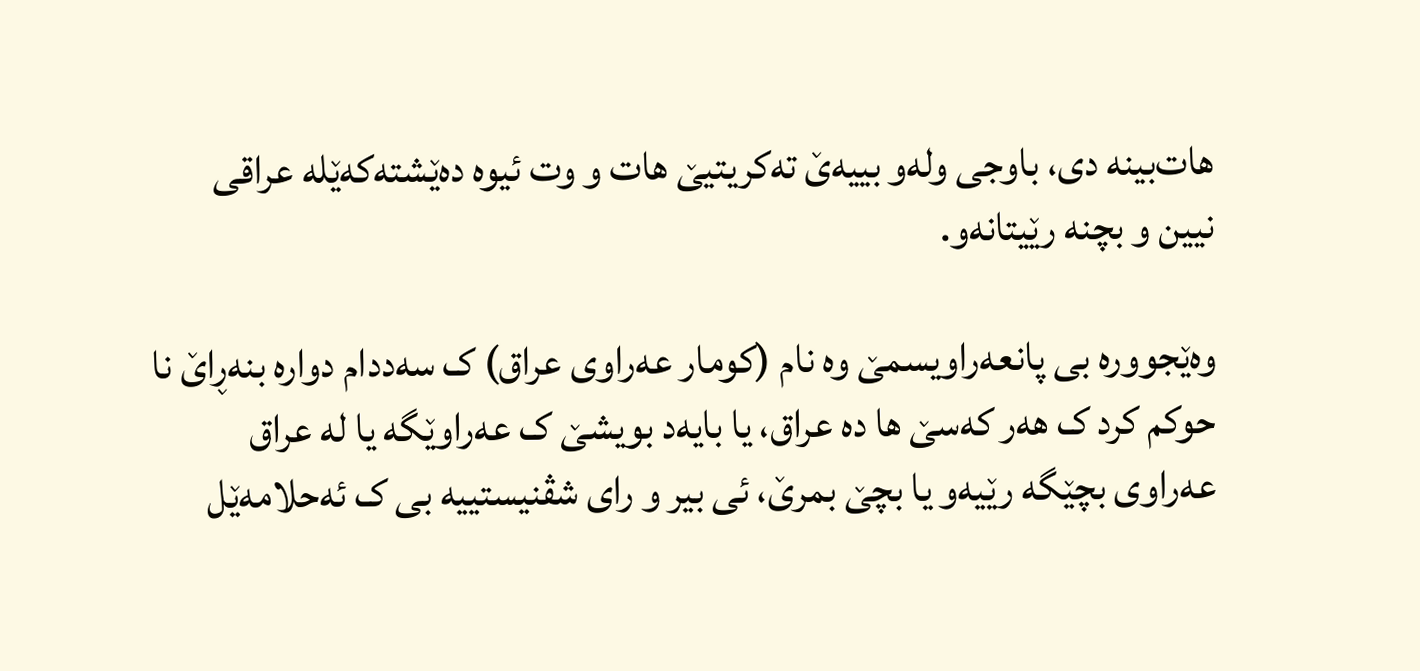هات‌بینە دی، باوجی ولەو بییەێ تەکریتیێ هات و وت ئیوە دەێشتەکەێلە عراقی نیین و بچنە رێیتانەو.

وەێجوورە بی پانعەراویسمێ وە نام (کومار عەراوی عراق) ک سەددام دوارە بنەڕاێ نا حوکم کرد ک هەر کەسێ ها دە عراق، یا بایەد بویشێ ک عەراوێگە یا لە عراق عەراوی بچێگە رێیەو یا بچێ بمرێ، ئی بیر و رای شڤنیستییە بی ک ئەحلامەێل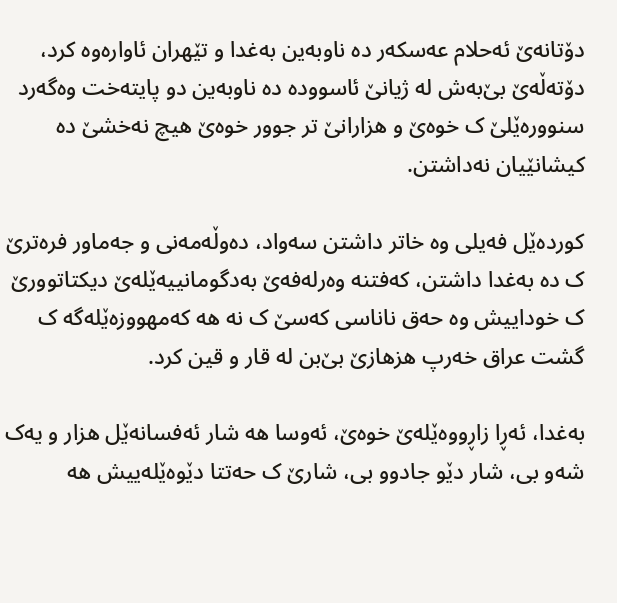دۆتانەێ ئەحلام عەسکەر دە ناوبەین بەغدا و تێهران ئاوارەوە کرد، دۆتەڵەێ بێ‌بەش لە ژیانێ ئاسوودە دە ناوبەین دو پایتەخت وەگەرد سنوورەێلێ ک خوەێ و هزارانێ تر جوور خوەێ هیچ نەخشێ دە کیشانێیان نەداشتن.

کوردەێل فەیلی وە خاتر داشتن سەواد، دەوڵەمەنی و جەماور فرەترێ ک دە بەغدا داشتن، کەفتنە وەرلەفەێ بەد‌گومانییەێلەێ دیکتاتوورێ ک خوداییش وە حەق ناناسی کەسێ ک نە هە کەمهووزەێلەگە ک گشت عراق خەرپ هزهازێ بێ‌بن لە قار و قین کرد.

بەغدا، ئەڕا زاڕووەێلەێ خوەێ، ئەوسا هە شار ئەفسانەێل هزار و یەک شەو بی، شار دێو جادوو بی، شارێ ک حەتتا دێوەێلەییش هە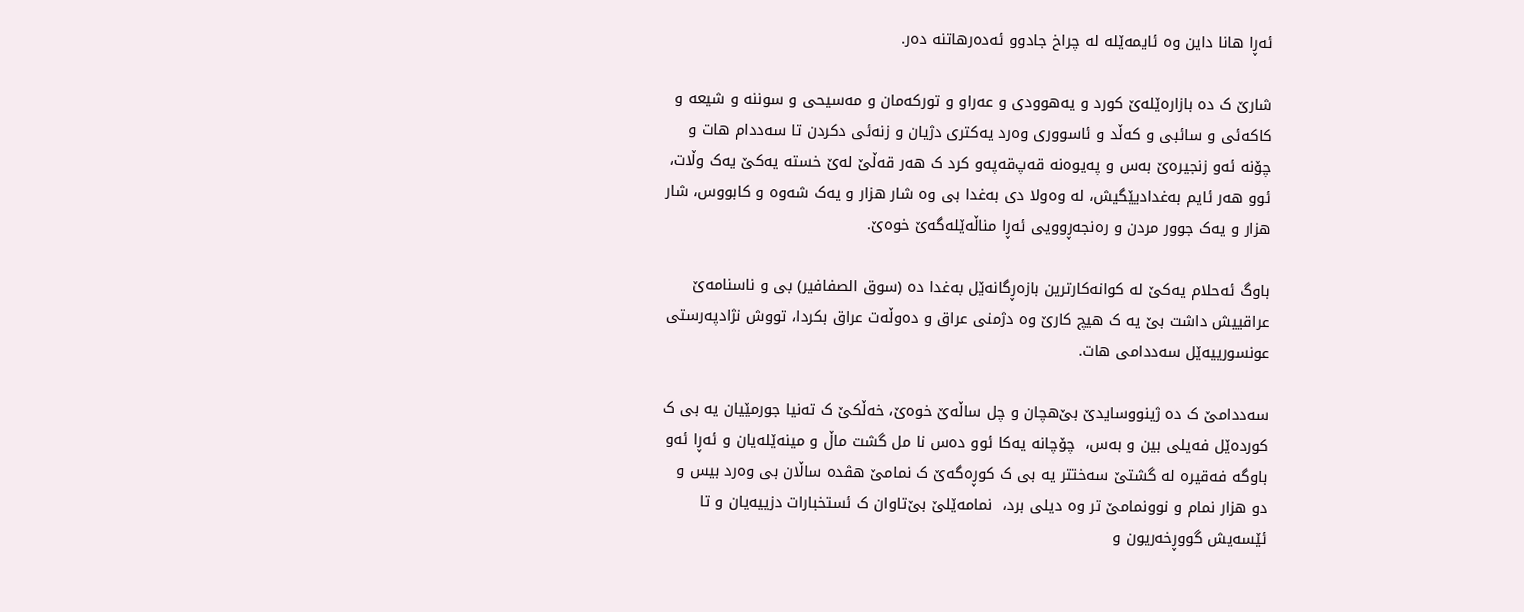ئەڕا هانا داین وە ئایمەێلە لە چراخ جادوو ئەدەرهاتنە دەر.

شارێ ک دە بازارەێلەێ کورد و یەهوودی و عەراو و تورکەمان و مەسیحی و سوننە و شیعە و کاکەئی و سائبی و کەڵد و ئاسووری وەرد یەکتری دژیان و زنەئی دکردن تا سەددام هات و چۆنە ئەو زنجیرەێ بەس و پەیوەنە قەپ‌قەپەو کرد ک هەر قەڵێ لەێ خستە یەکێ یەک وڵات، ئوو هەر ئایم بەغدادیێگیش، لە وەولا دی بەغدا بی وە شار هزار و یەک شەوە و کابووس، شار هزار و یەک جوور مردن و رەنجەڕوویی ئەڕا مناڵەێلەگەێ خوەێ.

باوگ ئەحلام یەکێ لە کوانەکارترین بازەڕگانەێل بەغدا دە (سوق الصفافیر) بی و ناسنامەێ عراقییش داشت بێ یە ک هیچ کارێ وە دژمنی عراق و دەوڵەت عراق بکردا، تووش نژادپەرستی عونسورییەێل سەددامی هات.

سەددامێ ک دە ژینووسایدێ بێ‌هچان و چل ساڵەێ خوەێ، خەڵکێ ک تەنیا جورمێیان یە بی ک کوردەێل فەیلی بین و بەس،  چۆچانە یەکا ئوو دەس نا مل گشت ماڵ و مینەێلەیان و ئەڕا ئەو باوگە فەقیرە لە گشتێ سەختتر یە بی ک کوڕەگەێ ک نمامێ هڤدە ساڵان بی وەرد بیس و دو هزار نمام و نوونمامێ تر وە دیلی برد،  نمامەێلێ بێ‌تاوان ک ئستخبارات دزییەیان و تا ئێسە‌یش گووڕخەریون و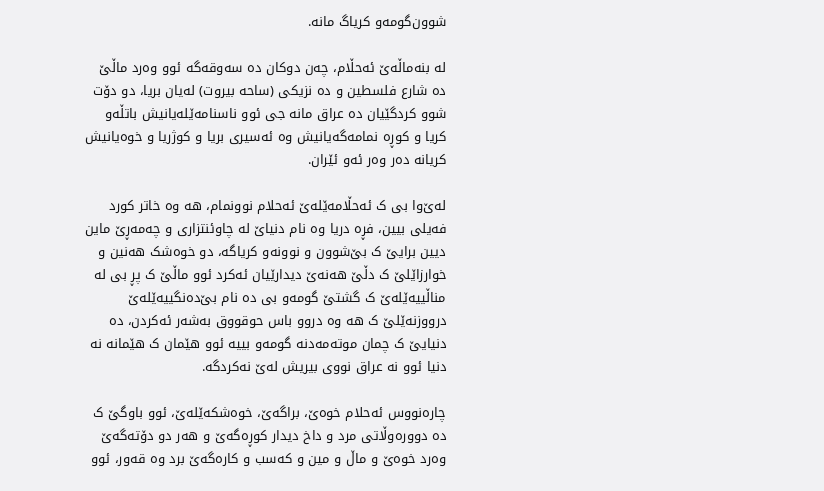شوون‌گومەو کریاگ مانە.

لە بنەماڵەێ ئەحڵام، چەن دوکان دە سەوقەگە ئوو وەرد ماڵێ دە شارع فلسطین و دە نزیکی (ساحە بیروت) لەیان بریا، دو دۆت شوو کردگێیان دە عراق مانە جی ئوو ناسنامەێلەیانیش باتڵەو کریا و کوڕە نمامەگەیانیش وە ئەسیری بریا و کوژریا و خوەیانیش کریانە دەر وەر ئەو ئێران.

لەێ‌وا بی ک ئەحڵامەێلەێ ئەحلام نوونمام، هە وە خاتر کورد فەیلی بیین، فڕە دریا وە نام دنیاێ لە چاوئنتزاری و چەمەڕێ ماین دیین برایێ ک بێ‌شوون و نوونەو کریاگە، دو خوەشک هەنین و خوارزاێلێ ک دڵێ هەنەێ دیدارێیان ئەکرد ئوو ماڵێ ک پڕ بی لە مناڵییەێلەێ ک گشتێ گومەو بی دە نام بێ‌دەنگییەێلەێ درووزنەێلێ ک هە وە دروو باس حوقووق بەشەر ئەکردن، دە دنیایێ ک چمان موتەمەدنە گومەو بییە ئوو هێمان ک هێمانە نە دنیا ئوو نە عراق نووی بیریش لەێ نەکردگە.

چارەنووس ئەحلام خوەێ، براگەێ، خوەشکەێلەێ، ئوو باوگێ ک دە دوورەوڵاتی مرد و داخ دیدار کوڕەگەێ و هەر دو دۆتەگەێ وەرد خوەێ و ماڵ و مین و کەسب و کارەگەێ برد وە قەور، ئوو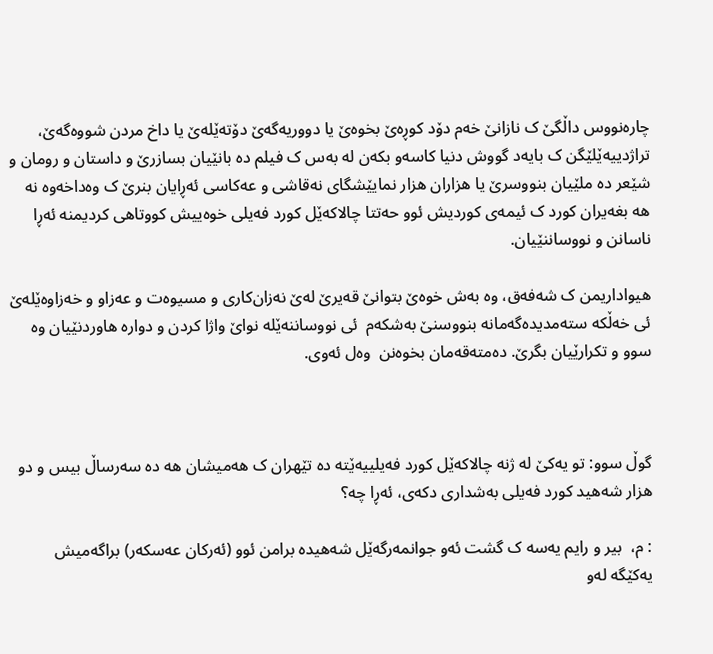چارەنووس داڵگێ ک نازانێ خەم دۆد کوڕەێ بخوەێ یا دووریەگەێ دۆتەێلەێ یا داخ مردن شووەگەێ، تراژدییەێلێگن ک بایەد گووش دنیا کاسەو بکەن لە بەس ک فیلم دە بانێیان بسازرێ و داستان و رومان و شێعر دە ملێیان بنووسرێ یا هزاران هزار نمایێشگای نەقاشی و عەکاسی ئەڕایان بنرێ ک وەداخەوە نە هە بغەیران کورد ک ئیمەی کوردیش ئوو حەتتا چالاکەێل کورد فەیلی خوەییش کووتاهی کردیمنە ئەڕا ناسانن و نووساننێیان.

هیواداریمن ک شەفەق، وە بەش خوەێ بتوانێ قەیرێ لەێ نەزان‌کاری و مسیوەت و عەزاو و خەزاوەێلەێ ئی خەڵکە ستەمدیدەگەمانە بنووسنێ بەشکەم  ئی نووساننەێلە نواێ واژا کردن و دوارە هاوردنێیان وە سوو و تکرارێیان بگرێ. دەمتەقەمان بخوەنن  وەل ئەوی.



گوڵ سوو: تو یەکێ لە ژنە چالاکەێل کورد فەیلییەێتە دە تێهران ک هەمیشان هە دە سەرساڵ بیس و دو هزار شەهید کورد فەیلی بەشداری دکەی، ئەڕا چە؟

: م،  بیر و رایم یەسە ک گشت ئەو جوانمەرگەێل شەهیدە برامن ئوو (ئەرکان عەسکەر) براگەمیش یەکێگە لەو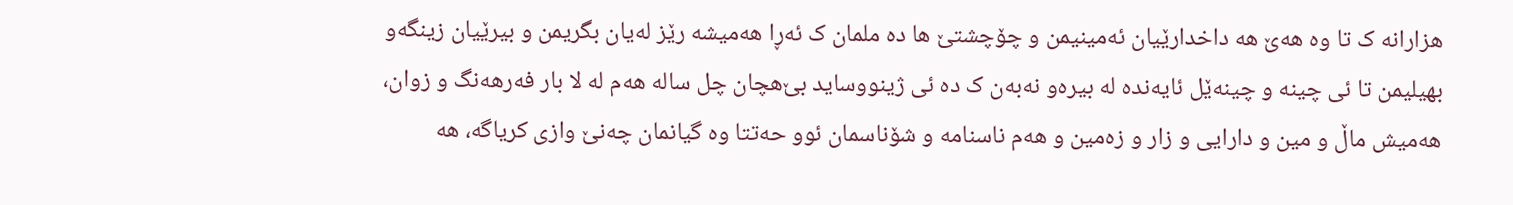هزارانە ک تا وە هەێ هە داخدارێیان ئەمینیمن و چۆچشتێ ها دە ملمان ک ئەڕا هەمیشە رێز لەیان بگریمن و بیرێیان زینگەو بهیلیمن تا ئی چینە و چینەێل ئایەندە لە بیرەو نەبەن ک دە ئی ژینووساید بێ‌هچان چل سالە هەم لە لا بار فەرهەنگ و زوان، هەمیش ماڵ و مین و دارایی و زار و زەمین و هەم ناسنامە و شۆناسمان ئوو حەتتا وە گیانمان چەنێ وازی کریاگە، هە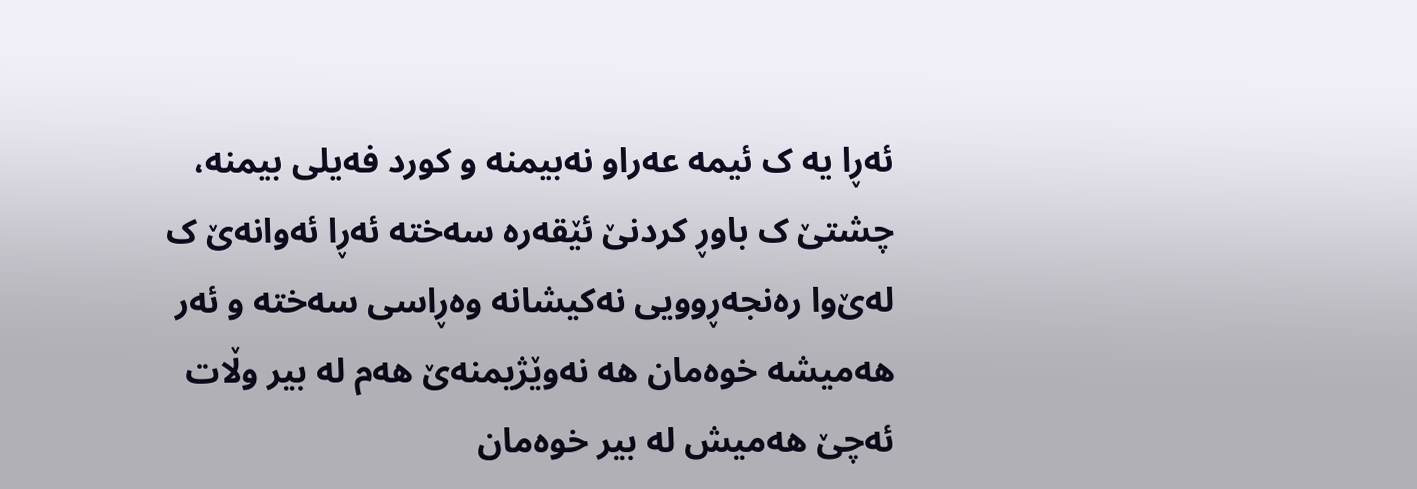ئەڕا یە ک ئیمە عەراو نه‌بیمنە و کورد فەیلی بیمنە، چشتێ ک باوڕ کردنێ ئێقەرە سەختە ئەڕا ئەوانەێ ک لەێ‌وا رەنجەڕوویی نەکیشانە وەڕاسی سەختە و ئەر هەمیشە خوەمان هە نەوێژیمنەێ هەم لە بیر وڵات ئەچێ هەمیش لە بیر خوەمان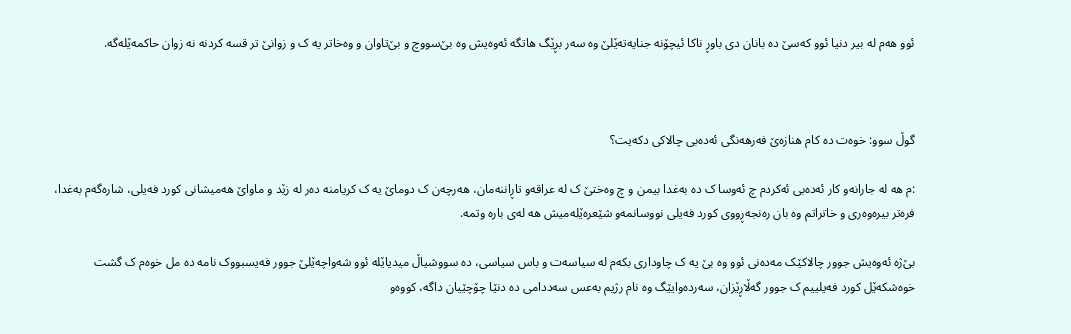ئوو هەم لە بیر دنیا ئوو کەسێ دە بانان دی باوڕ ناکا ئیچۆنە جنایەتەێلێ وە سەر بڕێگ هاتگە ئەوەیش وە بێ‌سووچ و بێ‌تاوان و وەخاتر یە ک و زوانێ تر قسە کردنە نە زوان حاکمەێلەگە.



گوڵ سوو: خوەت دە کام هنازەێ فەرهەنگی ئەدەبی چالاکی دکەیت؟

:م هە لە جارانەو کار ئەدەبی ئەکردم چ ئەوسا ک دە بەغدا بیمن و چ وەختێ ک لە عراقەو تاڕاننەمان، هەرچەن ک دوماێ یە ک کریامنە دەر لە زێد و ماواێ هەمیشانی کورد فەیلی، شارەگەم بەغدا، فرەتر بیرەوەری و خاتراتم وە بان رەنجەڕووی کورد فەیلی نووسانمەو شێعرەێلەمیش هە لەی بارە وتمە.

بێ‌ژە ئەوەیش جوور چالاکێک مەدەنی ئوو وە بێ یە ک چاوداری بکەم لە سیاسەت و باس سیاسی، دە سووشیاڵ میدیاێلە ئوو شەواچەێلێ جوور فەیسبووک نامە دە مل خوەم ک گشت خوەشکەێل کورد فەیلییم ک جوور گەڵاڕێزان، سەردەوایێگ وە نام رژیم بەعس سەددامی دە دنێا چۆچێیان داگە، کووەو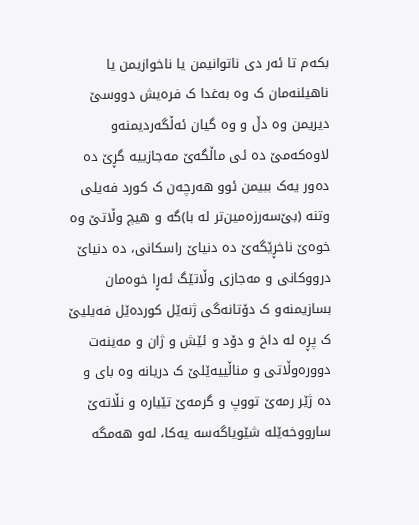بکەم تا ئەر دی ناتوانیمن یا ناخوازیمن یا ناهیلنەمان ک وە بەغدا ک فرەیش دووسێ دیریمن وە دڵ و وە گیان ئەڵگەردیمنەو لاوەکەمێ دە ئی ماڵگەێ مەجازییە گڕێ دە دەور یەک ببیمن ئوو هەرچەن ک کورد فەیلی وتنە (بێ‌سەرزەمین‌تر لە با)گە و هیچ وڵاتێ وە خوەێ ناخڕێگەێ دە دنیاێ راسکانی، دە دنیاێ درووکانی و مەجازی وڵاتێگ ئەڕا خوەمان بسازیمنەو ک دۆتانەگی ژنەێل کوردەێل فەیلیێ ک پڕە لە داخ و دۆد و ئێش و ژان و مەینەت دوورەوڵاتی و مناڵییەێلێ ک دریانە وە بای و دە ژێر رمەێ تووپ و گرمەێ تێیارە و نڵاتەێ سارووخەێلە شێویاگەسە یەکا، لەو هەمگە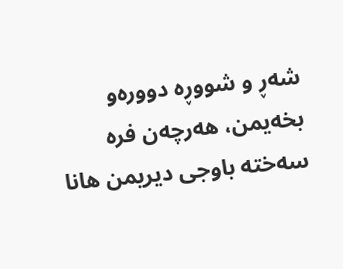شەڕ و شووڕە دوورەو بخەیمن، هەرچەن فرە سەختە باوجی دیریمن هانا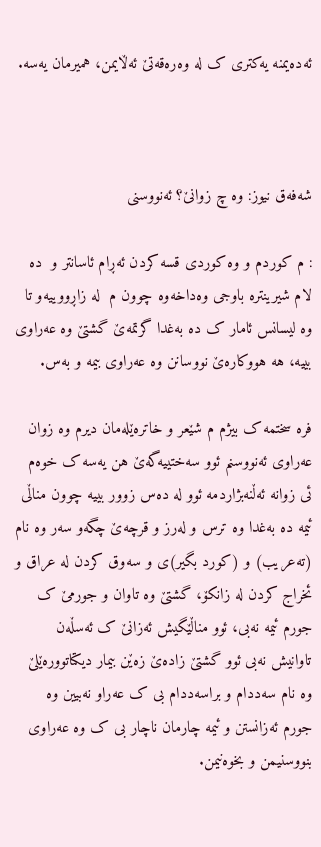ئەدەیمنە یەکتری ک لە وەرەقەتێ ئەڵایمن، همیرمان یەسە.



شه‌فه‌ق نیوز: وە چ زوانێ؟ ئەنووسنی

: م کوردم و وه کوردی قسه کردن ئەڕام ئاسانتر و  ده‌ لام شیرینترە باوجی وەداخەوە چوون م  لە زاڕووییەو تا وە لیسانس ئامار ک دە بەغدا گرتمەێ گشتێ وە عەراوی بییە، هە هووکارەێ نووسانن وە عەراوی بیمە و بەس.

فرە سختمە ک بیژم م شێعر و خاترەێلەمان دیرم وە زوان عەراوی ئەنووسنم ئوو سەختییەگەێ هن یەسە ک خوەم ئی زوانە ئەڵنەبژاردمە ئوو لە ده‌س زوور بییە چوون مناڵی ئیمە دە بەغدا وە ترس و لەرز و قرچەێ چگەو سەر وە نام (تەعریب) و (کورد بگیر)ی و سەوق کردن لە عراق و ئخراج کردن لە زانکۆ، گشتێ وە تاوان و جورمێ ک جورم ئیمە نەبی، ئوو مناڵێگیش ئەزانێ ک ئەسڵەن تاوانیش نەبی ئوو گشتێ زادەێ زەێن بیمار دیکتاتوورەێلێ وە نام سەددام و براسەددام بی ک عەراو نەبیین وە جورم ئەزانستن و ئیمە چارمان ناچار بی ک وە عەراوی بنووسنیمن و بخوەنیمن.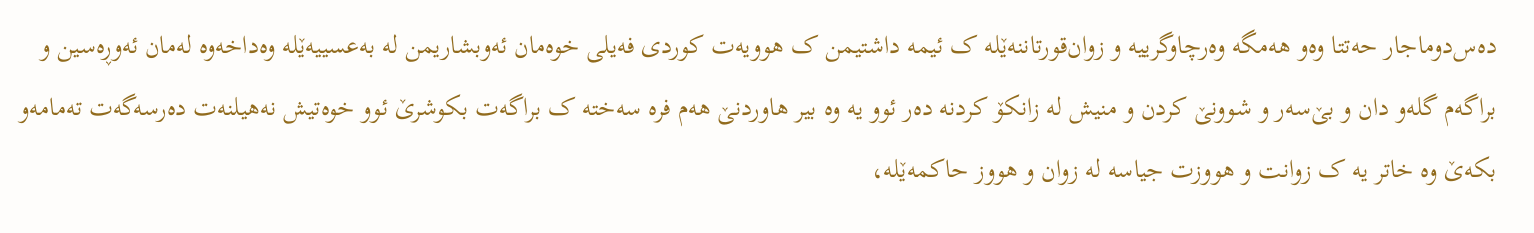دەس‌دوماجار حەتتا وەو هەمگە وەرچاوگرییە و زوان‌قورتاننەێلە ک ئیمە داشتیمن ک هوویەت کوردی فەیلی خوەمان ئەوبشاریمن لە بەعسییەێلە وەداخەوە لەمان ئەوڕەسین و براگەم گلەو دان و بێ‌سەر و شوونێ کردن و منیش لە زانکۆ کردنە دەر ئوو یە وە بیر هاوردنێ هەم فرە سەختە ک براگەت بکوشرێ ئوو خوەتیش نەهیلنەت دەرسەگەت تەمامەو بکەێ وە خاتر یە ک زوانت و هووزت جیاسە لە زوان و هووز حاکمەێلە،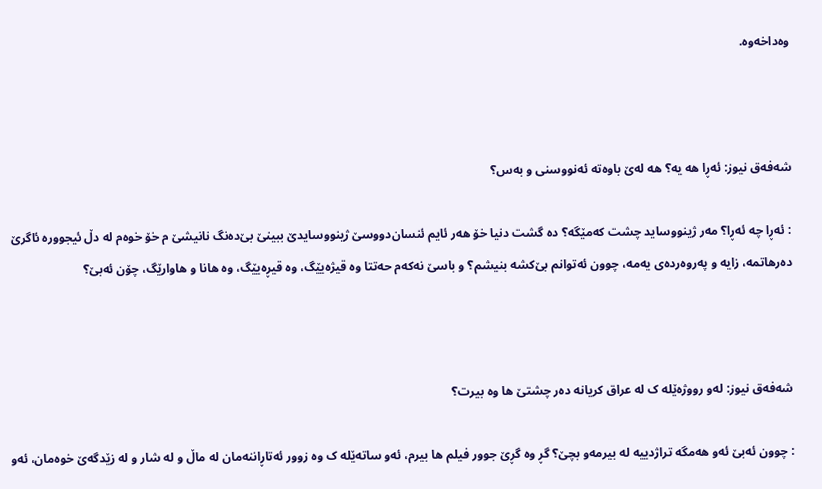وەداخەوە.



شه‌فه‌ق نیوز: ئه‌ڕا هە یە؟ هە لەێ باوەتە ئەنووسنی و بەس؟

: ئەڕا چە ئەڕا؟ مەر ژینووساید چشت کەمێگە؟ دە گشت دنیا خۆ هەر ئایم ئنسان‌دووسێ ژینووسایدێ ببینێ بێ‌دەنگ نانیشێ م خۆ خوەم لە دڵ ئیجوورە ئاگرێ دەرهاتمە، زایە و پەروەردەی یەمە، چوون ئەتوانم بێ‌کشە بنیشم؟ و باسێ نەکەم حەتتا وە قیژەیێگ، وە قیڕەیێگ، وە هانا و هاوارێگ، چۆن ئەبێ؟



شه‌فه‌ق نیوز: لەو رووژەێلە ک لە عراق کریانە دەر چشتێ ها وە بیرت؟

: چوون ئەبێ ئەو هەمگە تراژدییە لە بیرمەو بچێ؟ گڕ وە گڕێ جوور فیلم ها بیرم، ئەو ساتەێلە ک وە زوور ئەتاڕاننەمان لە ماڵ و لە شار و لە زێدگەێ خوەمان، ئەو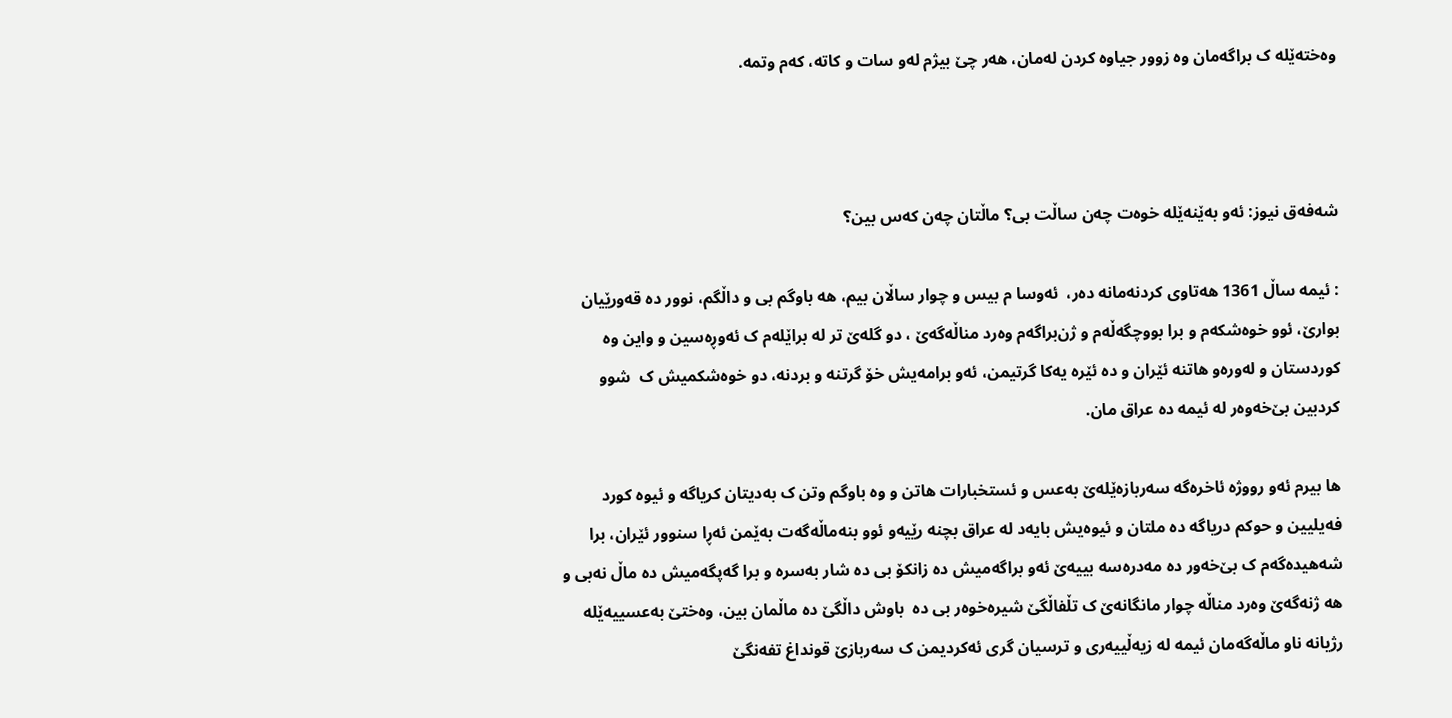وەختەێلە ک براگەمان وە زوور جیاوە کردن لەمان، هەر چێ بیژم لەو سات و کاتە، کەم وتمە.



شه‌فه‌ق نیوز: ئەو بەێنەێلە خوەت چەن ساڵت بی؟ ماڵتان چەن کەس بین؟

: ئیمە ساڵ 1361 هه‌تاوی کردنه‌مانە دەر،  ئەوسا م بیس و چوار ساڵان بیم، هە باوگم بی و داڵگم، نوور دە قەورێیان بوارێ، ئوو خوەشکە‌م و برا بووچگەڵەم و ژن‌براگەم وەرد مناڵەگەێ ، دو گلەێ تر لە براێلەم ک ئەوڕەسین و واین وە کوردستان و لەورەو هاتنە ئێران و دە ئێرە یەکا گرتیمن، ئەو برامەیش خۆ گرتنە و بردنە، دو خوەشکمیش ک  شوو کردبین بێ‌خەوەر لە ئیمە دە عراق مان.

ها بیرم ئەو رووژە ئاخرەگە سەربازەێلەێ بەعس و ئستخبارات هاتن و وە باوگم وتن ک بەدیتان کریاگە و ئیوە کورد فەیلیین و حوکم دریاگە دە ملتان و ئیوەیش بایەد لە عراق بچنە رێیەو ئوو بنەماڵەگەت بەێمن ئەڕا سنوور ئێران، برا شەهیدەگەم ک بێ‌خەور دە مەدرەسە بییەێ ئەو براگەمیش دە زانکۆ بی دە شار بەسرە و برا گەپگەمیش دە ماڵ نەبی و هە ژنەگەێ وەرد مناڵە چوار مانگانەێ ک تڵفاڵگێ شیرەخوەر بی دە  باوش داڵگێ دە ماڵمان بین، وەختێ بەعسییەێلە رژیانە ناو ماڵەگەمان ئیمە لە زیەڵییەری و ترسیان گری ئەکردیمن ک سەربازێ قونداغ تفەنگێ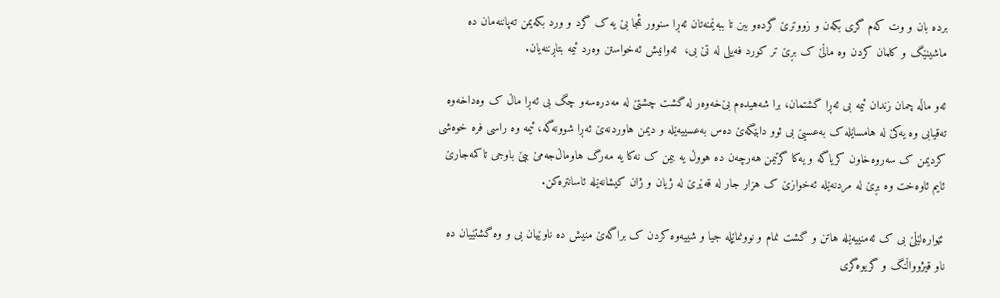بردە بان و وت کەم گری بکەن و زووترێ گردەو ببن تا ببەێمنەتان ئەڕا سنوور ئمجا بێ یە ک گرد و ورد بکەیمن تەپاننەمان دە ماشینێگ و کلمان کردن وە ماڵێ ک بڕێ تر کورد فەیلی لە تێ بی،  ئەوانیش ئەخواستن وەرد ئیمە بتاڕننەیان.

ئەو ماڵە چمان زندان ئیمە بی ئەڕا گشتمان، برا شەهیدەم بێ‌خەوەر لە گشت چشتێ لە مەدرەسەو چگ ‌بی ئەڕا ماڵ ک وەداخەوە تەقیابی وە یەکێ لە هامساێله ک بەعسیێ بی ئوو دابێگەێ دەس بەعسییەێلە و دیمن هاوردنەێ ئەڕا شوونەگە، ئیمە وە راسی فرە خوەشی کردیمن ک سەروەخاون کریاگە و یەکا گرتیمن هەرچەن دە هووڵ یە بیمن ک نەکا یە مەرگ هاوماڵ‌جەمێ ببێ باوجی تاکمەجارێ ئایم ئاوەخت وە بڕێ لە مردنەێلە ئەخوازێ ک هزار جار لە قەێرێ لە ژیان و ژان کیشانەێلە ئاسانترەکن.

ئێوارەلێڵێ بی ک ئەمنییەێلە هاتن و گشت نمام و نوونماێڸە جیا و شییەوە کردن ک براگەێ منیش دە ناوێیان بی و وە گشتێیان دە ناو قیژوواڵنگ و گریوەگری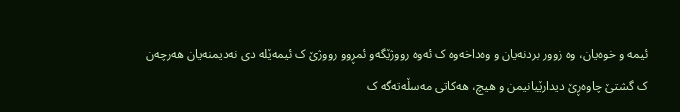ئیمە و خوەیان، وە زوور بردنەیان و وەداخەوە ک ئەوە رووژێگەو ئمڕوو رووژێ ک ئیمەێلە دی نەدیمنەیان هەرچەن ک گشتێ چاوەڕێ دیدارێیانیمن و هیچ، هەکاتی مەسڵەتەگە ک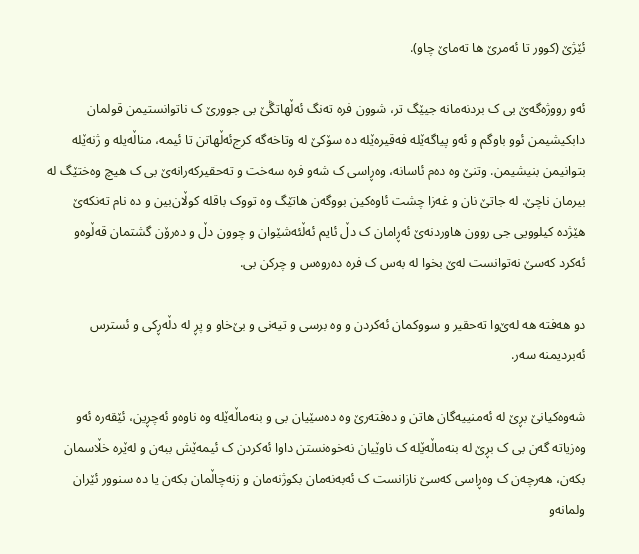ئێژێ (کوور تا ئەمرێ ها تەماێ چاو).

ئەو رووژەگەێ بی ک بردنەمانە جیێگ تر، شوون فرە تەنگ ‌ئەڵهاتڴێ بی جوورێ ک ناتوانستیمن قولمان دابکیشیمن ئوو باوگم و ئەو پیاگەێلە فەقیرەێلە دە سۆکێ لە وتاخەگە کرج‌ئەڵهاتن تا ئیمە، مناڵەیلە و ژنەێلە بتوانیمن بنیشیمن. وتنێ وە دەم ئاسانە، وەڕاسی ک شەو فرە سەخت و تەحقیرکەرانەێ بی ک هیچ وەختێگ لە بیرمان ناچێ. لە جاتێ نان و غەزا چشت ئاوەکین بووگەن‌ هاتێگ وە تووک باقلە کوڵان‌بین و دە نام تەنکەێ هێژدە کیلوویی جی روون هاوردنەێ‌ ئەڕامان ک دڵ ئایم ئەڵئەشێوان و چوون دڵ و دەرۆن گشتمان قەڵوەو ئەکرد کەسێ نەتوانست لەێ بخوا لە بەس ک فرە دەروەس و چرکن بی.

دو هەفتە هە لەێ‌وا تەحقیر و سووکمان ئەکردن و وە برسی و تیەنی و بێ‌خاو و پڕ لە دڵەڕکی و ئسترس ئەبردیمنە سەر.

شەوەکیانێ بڕێ لە ئەمنییەگان هاتن و دەفتەرێ وە دەسێیان بی و بنەماڵەێلە وە ناوەو ئەچڕین، ئێقەرە ئەو وەزیاتە گەن بی ک بڕێ لە بنەماڵەێلە ک ناوێیان نەخوەنستن داوا ئەکردن ک ئیمەێش ببەن و لەێرە خڵاسمان بکەن، هەرچەن ک وەڕاسی کەسێ نازانست ک ئەبەنەمان بکوژنەمان و زنەچاڵمان بکەن یا دە سنوور ئێران ولمانەو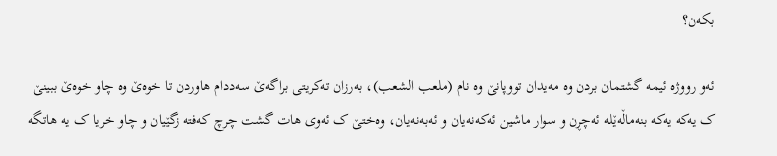بکەن؟

ئەو رووژە ئیمە گشتمان بردن وە مەیدان تووپانێ وە نام (ملعب الشعب)، بەرزان تەکریتی براگەێ سەددام هاوردن تا خوەێ وە چاو خوەێ ببینێ ک یەکە یەکە بنەماڵەێلە ئەچڕن و سوار ماشین ئەکەنەیان و ئەبەنەیان، وەختێ ک ئەوی هات گشت چرچ کەفتە زگێیان و چاو خریا ک یە هاتگە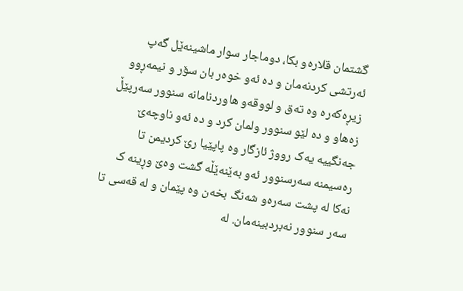گشتمان قلارەو بکا، دوماجار سوار ماشینەێل گەپ ئەرتشی کردنەمان و‌ دە ئەو خوه‌ر بان سۆر و نیمەڕوو زیڕەکەرە وە تەق و لووقەو هاوردنامانە سنوور سەرپێڵ زەهاو و دە لێو سنوور ولمان کرد و دە ئەو ناوچەێ جەنگییە یەک رووژ ئازگار وە پاپێیا رێ کردیمن تا رەسیمنە سەرسنوور ئەو بەێنەێڵە گشت وەێ وڕینە ک نەکا لە پشت سەرەو شەنگ بخەن وە پێمان و لە قەسی تا سەر سنوور نه‌بردبینەمان. لە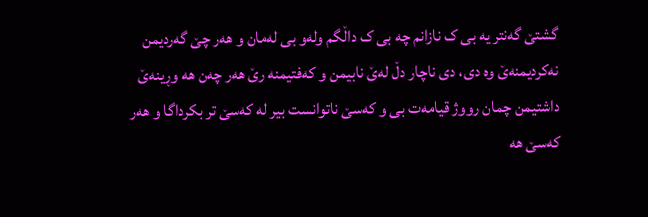گشتێ گەنتر یە بی ک نازانم چە بی ک داڵگم ولەو بی لەمان و هەر چێ گەردیمن نەکردیمنەێ وە دی، دی ناچار دڵ لەێ نابیمن و کەفتیمنە رێ هەر چەن هە وڕینەێ داشتیمن چمان رووژ قیامەت بی و کەسێ ناتوانست بیر لە کەسێ تر بکرداگا و هەر کەسێ هە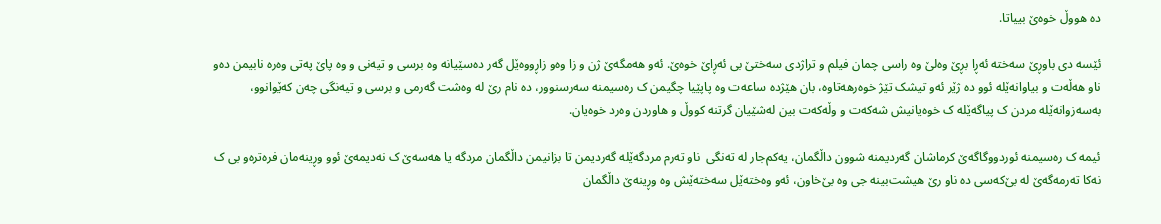دە هووڵ خوەێ بییاتا.

ئێسە دی باوڕێ سەختە ئەڕا بڕێ وەلێ وە راسی چمان فیلم و تراژدی سەختێ بی ئەڕاێ خوەێ. ئەو هەمگەێ ژن و زا وەو زاڕووەێل گەر دەسێیانە وە برسی و تیەنی و وە پاێ پەتی وەرە نابیمن دەو ناو هەڵەت و بیاوانەێلە ئوو دە ژێر ئەو تیشک تێژ خوەرهەتاوە، بان هێژدە ساعەت وە پاپێیا چگیمن ک رەسیمنە سەرسنوور، دە نام رێ لە وەشت گەرمی و برسی و تیەنگی چەن کەێوانوو، بەسەزوانەێلە مردن ک پیاگەێلە ک خوەیانیش شەکەت و وڵەکەت بین لەشێیان گرتنە کووڵ و هاوردن وەرد خوەیان.

ئیمە ک رەسیمنە ئوردووگاگەێ کرماشان گەردیمنە شوون داڵگمان، یەکم‌جار لە تەنگی  ناو تەرم مردگەێلە گه‌ردیمن تا بزانیمن داڵگمان مردگە یا هەسەێ ک نەدیمەێ ئوو وڕینەمان فرەترەو بی ک نەکا تەرمەگەێ لە بێ‌کەسی دە ناو رێ هیشت‌بینە جی وە بێ‌خاون، ئەو وەختەێل سەختەێش وە وڕینەێ داڵگمان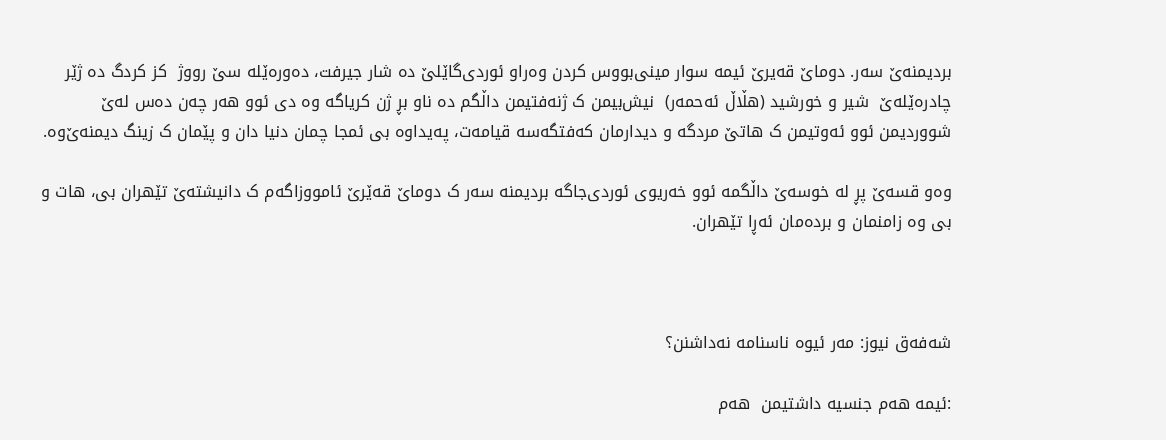بردیمنەێ‌ سه‌ر. دوماێ قەیرێ ئیمە سوار مینی‌بووس کردن وەراو ئوردی‌گاێلێ دە شار جیرفت، دەورەێلە سێ رووژ  کز کردگ دە ژێر چادرەێلەێ  شیر و خورشید (هڵاڵ ئەحمەر)  نیش‌بیمن ک ژنەفتیمن داڵگم دە ناو بڕ ژن کریاگە وە دی ئوو هەر چەن دەس لەێ شووردیمن ئوو ئەوتیمن ک هاتێ مردگە و دیدارمان کەفتگەسە قیامەت، پەیداوە بی ئمجا چمان دنیا دان و پێمان ک زینگ دیمنەێ‌وە.

وەو قسەێ پڕ لە خوسەێ داڵگمە ئوو خەریوی ئوردی‌جاگە بردیمنە سەر ک دوماێ قەێرێ ئامووزاگەم ک دانیشتەێ تێهران بی، هات و بی وە زامنمان و بردەمان ئەڕا تێهران.



شه‌فه‌ق نیوز: مەر ئیوە ناسنامە نەداشنن؟

:ئیمە هەم جنسیە داشتیمن  هەم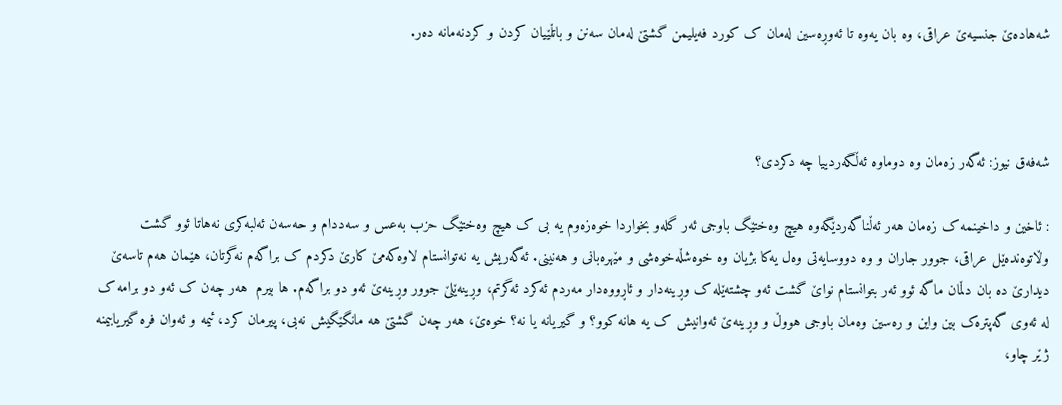شەهادەێ جنسیەێ عراقی، وە بان یەوە تا ئەوڕەسین لەمان ک کورد فەیلیمن گشتێ لەمان سەنن و باتڵێیان کردن و کردنەمانە دەر.



شه‌فه‌ق نیوز: ئەگەر زەمان وە دوماوە ئەڵگەردییا چە دکردی؟

: ئاخین و داخینمە ک زەمان هەر ئەڵناگەردێگەوە هیچ وەختێگ باوجی ئەر گلەو بخواردا خوەزەوم یە بی ک هیچ وەختێگ حزب بەعس و سەددام و حەسەن ئەلبەکری نەهاتا ئوو گشت وڵاتوەندەێل عراقی، جوور جاران و وە دووسایەتی وەل یەکا بژیان وە خوەشڵەخوەشی و مێهرەبانی و هەنینی. ئەگەریش‌ یە نەتوانستام لاوەکەمێ کارێ دکردم ک براگەم نەگرتان، هێمان هەم تاسەێ دیدارێ دە بان دڵمان ماگە ئوو ئەر بتوانستام نواێ گشت ئەو چشتەێلە ک وڕینەدار و ئاڕووەدار مەردم ئەکرد ئەگرتم، وڕینەێلێ جوور وڕینەێ ئەو دو براگەم. ها بیرم  هەر چەن ک ئەو دو برامە ک لە ئەوی گەپترەک بین واین و رەسین وەمان باوجی هووڵ و وڕینە‌ێ ئەوانیش ک یە هانە کوو؟ و گیریانە یا نە؟ خوەێ، هەر چەن گشتێ هە مانگێگیش نەبی، پیرمان کرد، ئیمە و ئەوان فرە گیریابیمنە ژێر چاو،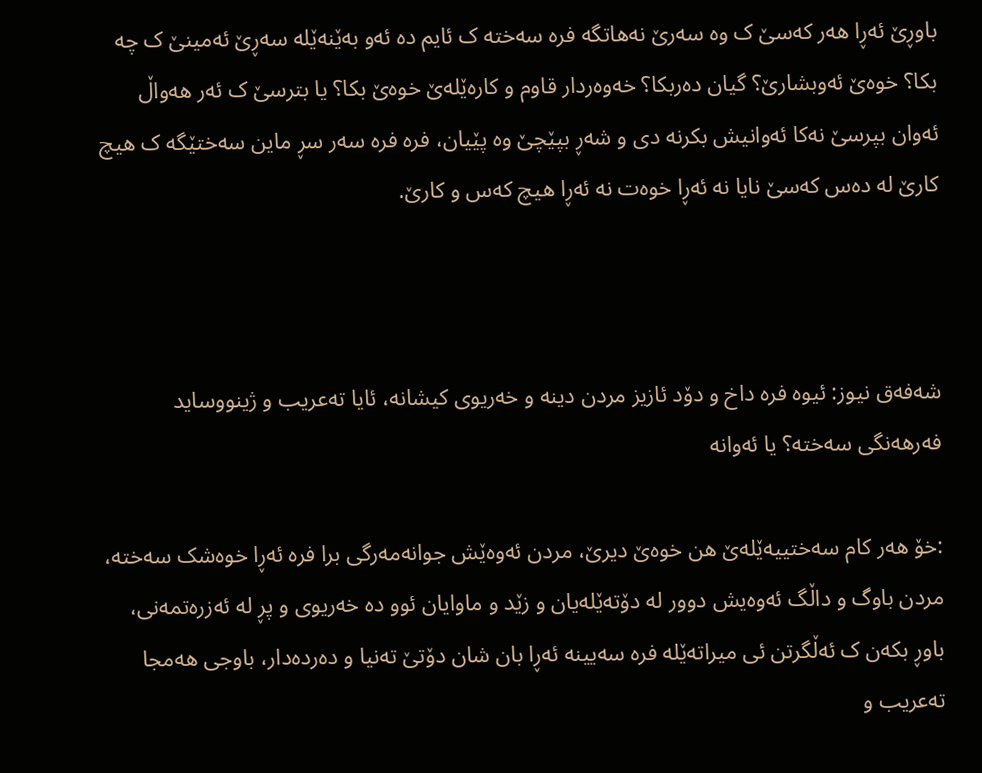باوڕێ ئەڕا هەر کەسێ ک وە سەرێ نەهاتگە فرە سەختە ک ئایم دە ئەو بەێنه‌ێلە سەڕێ ئەمینێ ک چە بکا؟ خوەێ ئەوبشارێ؟ گیان دەربکا؟ خەوەردار قاوم و کارەێلەێ خوەێ بكا؟ یا بترسێ ک ئەر هەواڵ ئەوان بپرسێ نەکا ئەوانیش بکرنە دی و شەڕ بپێچێ وە پێیان، فرە فرە سەر سڕ ماین سەختێگە ک هیچ کارێ لە دەس کەسێ نایا نە ئەڕا خوەت نە ئەڕا هیچ کەس و کارێ.



شه‌فه‌ق نیوز: ئیوە فرە داخ و دۆد ئازیز مردن دینە و خەریوی کیشانە، ئایا تەعریب و ژینووساید فەرهەنگی سەختە؟ یا ئەوانە

:خۆ هەر کام سەختییەێلەێ هن خوەێ دیرێ، مردن ئەوەێش جوانەمەرگی برا فرە ئەڕا خوەشک سەختە، مردن باوگ و داڵگ ئەوەیش دوور لە دۆتەێلەیان و زێد و ماوایان ئوو دە خەریوی و پڕ لە ئەزرەتمەنی، باوڕ بکەن ک ئەڵگرتن ئی میراتەێلە فرە سەیینە ئەڕا بان شان دۆتێ تەنیا و دەردەدار، باوجی هەمجا ته‌عریب و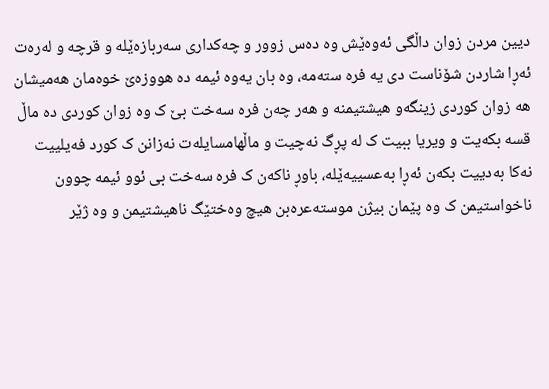دیین مردن زوان داڵگی ئەوەێش وە دەس زوور و چەکداری سەربازەێلە و قرچە و لەرەت ئەڕا شاردن شۆناست دی یە فرە ستەمە، وە بان یەوە ئیمە دە هووزەێ خوەمان هەمیشان هە زوان کوردی زینگەو هیشتیمنە و هەر چەن فرە سەخت‌ بێ ک وە زوان کوردی دە ماڵ قسە بکەیت و ویریا ببیت ک لە پڕگ نەچیت و ماڵهامسایلەت نه‌زانن ک کورد فه‌یلییت نەکا بەدییت بکەن ئەڕا بەعسییەێلە، باوڕ ناکەن ک فرە سەخت بی ئوو ئیمە چوون ناخواستیمن ک وە پێمان بیژن موستەعرەبن هیچ وەختێگ ناهیشتیمن و وە ژێر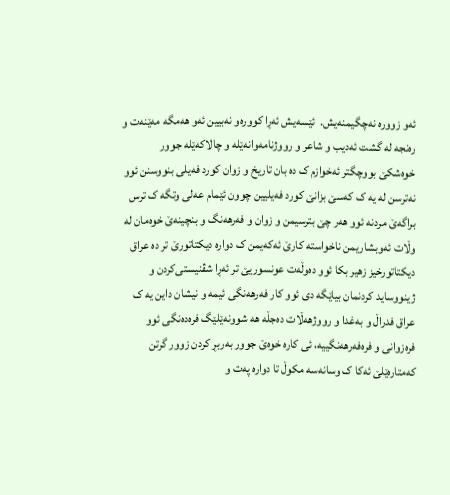ئەو زوورە نەچگیمنەیش.  ئێسەیش ئەڕا کوورەو نه‌بیین ئەو هەمگە مەێنەت و رەنجە لە گشت ئەدیب و شاعر و رووژنامەوانەێلە و چالاکەێلە جوور خوه‌شکێ بووچگتر ئەخوازم ک دە بان تاریخ و زوان کورد فەیلی بنووسنن ئوو نەترسن لە یە ک کەسێ بزانێ کورد فەیلیین چوون ئێمام عەلی وتگە ک ترس براگەێ مردنە ئوو هەر چێ بترسیمن و زوان و فەرهەنگ و بنچینەێ خوەمان لە وڵات ئەوبشاریمن ناخواستە کارێ ئەکەیمن ک دوارە دیکتاتورێ تر دە عراق دیکتاتورخیز زهیر بکا ئوو دەوڵەت عونسوریێ تر ئەڕا شڤنیستی‌کردن و ژینووساید كردنمان بیاێگە دی ئوو کار فەرهەنگی ئیمە و نیشان داین یە ک عراق فدراڵ و بەغدا و رووژهەڵات دەجڵە هە شوونەێلێگ فرەدەنگی ئوو فرەزوانی و فرەفەرهەنگییە، ئی کارە خوەێ جوور بەربڕ کردن زوور گرتن کەمتارەێلێ ئەکا ک وسانەسە مکوڵ تا دوارە پەت و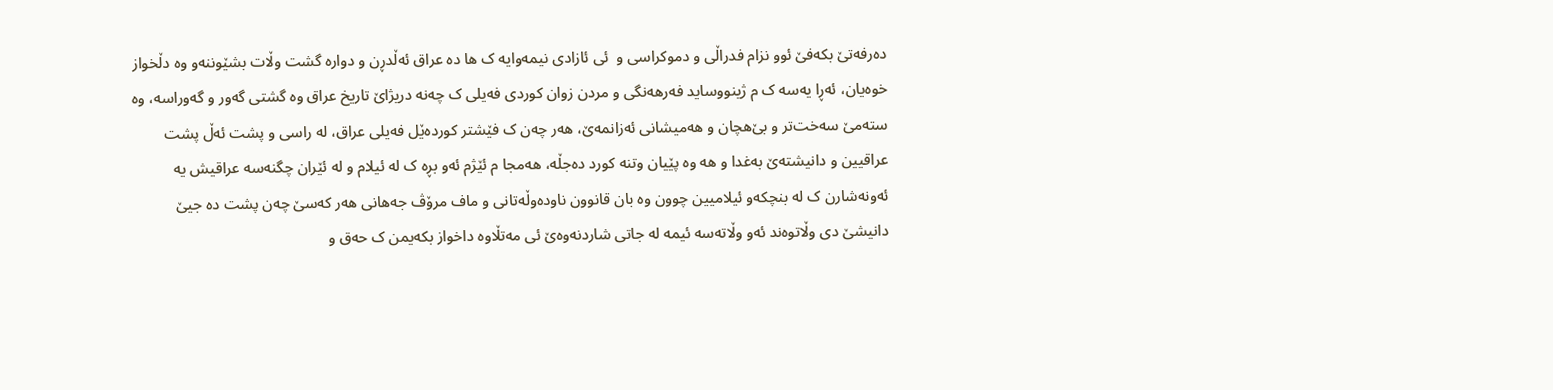دەرفەتێ بکەفێ ئوو نزام فدراڵی و دموکراسی و  ئی ئازادی نیمەوایە ک ها دە عراق ئەڵدڕن و دوارە گشت وڵات بشێوننەو وە دڵخواز خوەیان، ئەڕا یەسە ک م ژینووساید فەرهەنگی و مردن زوان کوردی فەیلی ک چەنە دریژاێ تاریخ عراق وە گشتی گەور و گەوراسە، وە ستەمێ سەخت‌تر و بێ‌هچان و هەمیشانی ئەزانمەێ، هەر چەن ک فێشتر کوردەێل فەیلی عراق، لە راسی و پشت ئەڵ پشت عراقیین و دانیشتەێ بەغدا و هە وە پێیان وتنە کورد دەجڵە، هەمجا م ئێژم ئەو بڕە ک لە ئیلام و لە ئێران چگنەسە عراقیش یە ئەونەشارن ک لە بنچکەو ئیلامیین چوون وە بان قانوون ناودەوڵەتانی و ماف مرۆڤ جەهانی هەر کەسێ چەن پشت دە جیێ دانیشێ دی وڵاتوەند ئەو وڵاتەسە ئیمە لە جاتی شاردنەوەێ ئی مەتڵاوە داخواز بکەیمن ک حەق و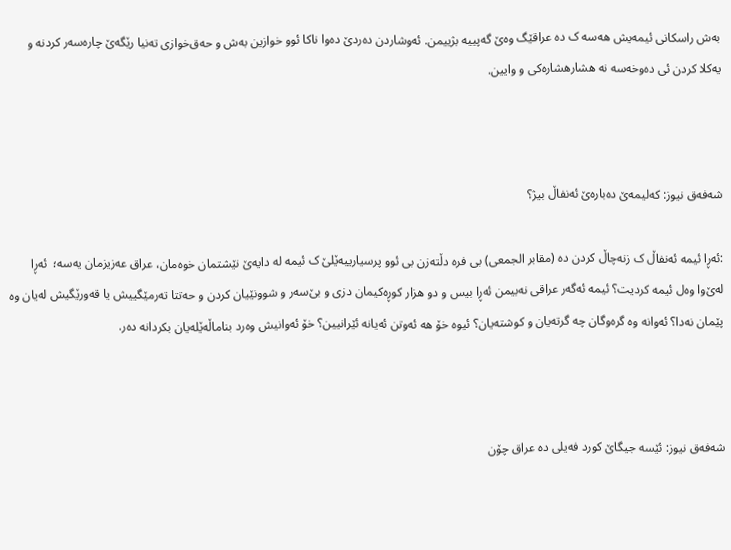بەش راسکانی ئیمەیش هەسە ک دە عراقێگ وەێ گەپییە بژییمن. ئەوشاردن دەردێ دەوا ناکا ئوو خوازین بەش و حەق‌خوازی تەنیا رێگەێ چارەسەر کردنە و یەکلا کردن ئی دەوخەسە نە هشارهشارەکی و وایین.



شه‌فه‌ق نیوز: کەلیمەێ دەبارەێ ئەنفاڵ بیژ؟

:ئەڕا ئیمە ئەنفاڵ ک زنەچاڵ کردن دە (مقابر الجمعی) بی فرە دڵتەزن بی ئوو پرسیارییەێلێ ک ئیمە لە دایەێ نێشتمان خوەمان، عراق عەزیزمان یەسە؛  ئەڕا لەێ‌وا وەل ئیمە کردیت؟ ئیمە ئەگەر عراقی نه‌بیمن ئەڕا بیس و دو هزار کوڕەکیمان دزی و بێ‌سەر و شوونێیان کردن و حەتتا تەرمێگییش یا قەورێگیش لەیان وە پێمان نەدا؟ ئەوانە وە گرەوگان چە گرتەیان و کوشتەیان؟ ئیوە خۆ هە ئەوتن ئەیانە ئێرانیین؟ خۆ ئەوانیش وەرد بناماڵەێلەیان بکردانە دەر.



شه‌فه‌ق نیوز: ئێسە جیگاێ کورد‌ فەیلی دە عراق چۆن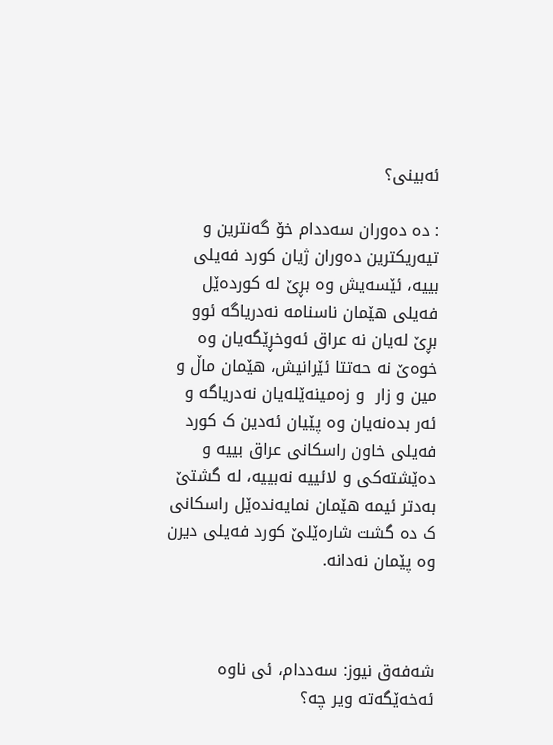ئەبینی؟

: دە دەوران سەددام خۆ گەنترین و تیەریکترین دەوران ژیان کورد فەیلی بییە، ئێسەیش وە بڕێ لە کوردەێل فەیلی هێمان ناسنامە نەدریاگە ئوو بڕێ لەیان نە عراق ئەوخڕێگەیان وە خوەێ نە‌ حەتتا ئێرانیش، هێمان ماڵ و مین و زار  و زەمینەێلەیان نەدریاگە و ئەر بدەنەیان‌ وە پێیان ئەدین ک کورد فەیلی خاون راسکانی عراق بییە و دەێشتەکی و لائییە نەبییە، لە گشتێ بەدتر ئیمە هێمان نمایەندەێل راسکانی ک دە گشت شارەێلێ کورد فه‌یلی دیرن وە پێمان نەدانە.



شه‌فه‌ق نیوز: سەددام، ئی ناوە ئەخەێگەتە ویر چە؟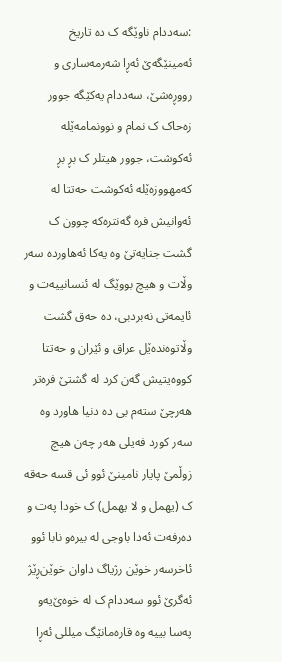:سەددام ناوێگە ک دە تاریخ ئەمینێگەێ ئەڕا شەرمەساری و رووڕەشێ، سەددام یەکێگە جوور زەحاک ک نمام و نوونمامەێلە ئەکوشت، جوور هیتلر ک بڕ بڕ کەمهووزەێلە ئەکوشت حەتتا لە ئەوانیش فرە گەنترەکە چوون ک گشت جنایەتێ وە یەکا ئەهاوردە سەر وڵات و هیچ بووێگ لە ئنسانییەت و ئایمەتی نەبردبی، دە حەق گشت وڵاتوەندەێل عراق و ئێران و حەتتا کووەیتیش گەن کرد لە گشتێ فرەتر هەرچێ ستەم بی دە دنیا هاورد وە سەر کورد فەیلی هەر چەن هیچ زوڵمێ پایار نامینێ ئوو ئی قسە حەقە ک (یهمل و لا یهمل) ک خودا پەت و دەرفەت ئەدا باوجی لە بیرەو نابا ئوو ئاخرسەر خوێن‌ رژیاگ داوان خوێن‌ڕێژ ئەگرێ ئوو سەددام ک لە خوەێ‌یەو پەسا بییە وە قارەمانێگ میللی ئەڕا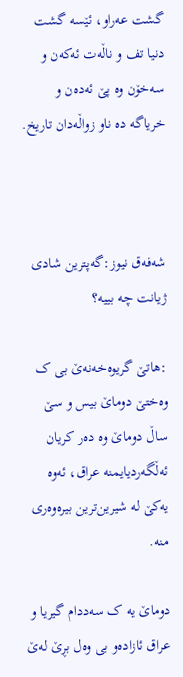گشت عەراو، ئێسە گشت دنیا تف و ناڵەت ئەکەن و سەخۆن وە پێ ئەدەن و خریاگە دە ناو زواڵەدان تاریخ.



شه‌فه‌ق نیوز:گەپترین شادی ژیانت چە بییە؟

:هاتێ گریوەخەنەێ بی ک وەختێ دوماێ بیس و سێ ساڵ دوماێ وە دەر کریان ئەڵگەردیایمنە عراق، ئەوە یەکێ لە شیرین‌ترین بیرەوەری منە.

دوماێ یە ک سەددام گیریا و عراق ئازادەو بی وەل بڕێ لەێ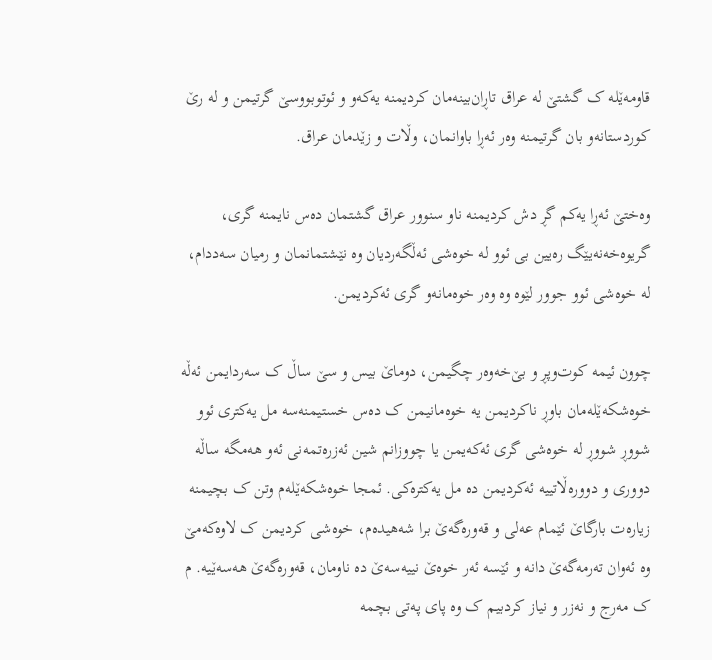قاومەێلە ک گشتێ لە عراق تاڕان‌بینەمان کردیمنە یەکەو و ئوتوبووسێ گرتیمن و لە رێ کوردستانەو بان گرتیمنە وەر ئەڕا باوانمان، وڵات و زێدمان عراق.

وەختێ ئەڕا یەکم گڕ دش کردیمنە ناو سنوور عراق گشتمان دەس نایمنه گری، گریوەخەنە‌یێگ رەیین بی ئوو لە خوەشی ئەڵگەردیان وە نێشتمانمان و رمیان سەددام، لە خوەشی ئوو جوور لێوە وە وەر خوەمانەو گری ئەکردیمن.

چوون ئیمە کوت‌وپڕ و بێ‌خەوەر چگیمن، دوماێ بیس و سێ ساڵ ک سەردایمن ئەڵە خوەشکه‌ێلەمان باوڕ ناکردیمن یە خوەمانیمن ک دەس خستیمنەسە مل یەکتری ئوو شووڕ شووڕ لە خوەشی گری ئەکەیمن یا چووزانم شین ئەزرەتمەنی ئەو هەمگە ساڵە دووری و دوورەڵاتییە ئەکردیمن دە مل یەکترەکی. ئمجا خوەشکەێلەم وتن ک بچیمنە زیارەت بارگاێ ئێمام عەلی و قەورەگەێ برا شەهیدەم، خوەشی کردیمن ک لاوەکەمێ وە ئەوان تەرمەگەێ دانە و ئێسە ئەر خوەێ نییەسەێ دە ناومان، قەورەگەێ هەسەێیە. م ک مەرج و نەزر و نیاز کردبیم ک وە پای پەتی بچمە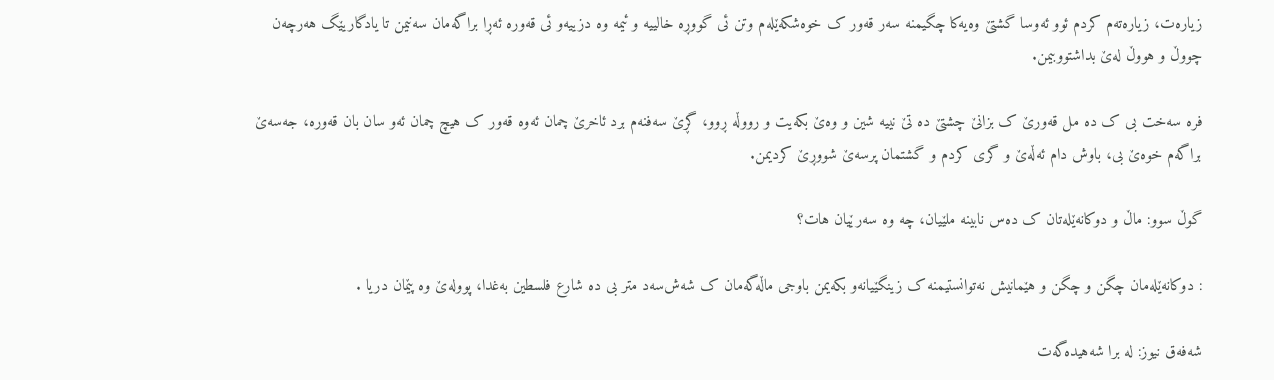زیارەت، زیارەتەم کردم ئوو ئەوسا گشتێ وەیەکا چگیمنە سەر قەور ک خوەشکەێلەم وتن ئی گووڕە خالییە و ئیمە وە دزییەو ئی قەورە ئەڕا براگەمان سەنیمن تا یادگاریێگ هەرچەن چووڵ و هووڵ لەێ بداشتووبیمن.

فرە سەخت بی ک دە مل قەورێ ک بزانێ چشتێ دە تێ نییە شین و وەێ بکەیت و رووڵە ڕوو، گڕێ سەفنەم برد ئاخرێ چمان ئەوە قەور ک هیچ چمان ئەو سان بان قەورە، جەسەێ براگەم خوەێ بی، باوش دام ئەڵەێ و گری کردم و گشتمان پرسەێ شووڕێ کردیمن.

گوڵ سوو: ماڵ و دوکانەێلەتان ک دەس نابینە ملێیان، چە وە سەرێیان هات؟

: دوکانەێلەمان چگن و چگن و هێمانیش نەتوانستیمنە ک زینگێیانەو بکه‌یمن باوجی ماڵەگەمان ک شەش‌سەد متر بی دە شارع فلسطین بەغدا، پوولەێ وە پێمان دریا .

شه‌فه‌ق نیوز: لە برا شەهیدەگەت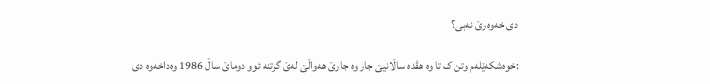دی خەوەرێ نەبی؟

:خوەشکەێلەم وتن ک تا وە هڤدە ساڵانیێ جار وە جارێ هەواڵێ لەێ گرتنە ئوو دوماێ ساڵ 1986 وەداخەوە دی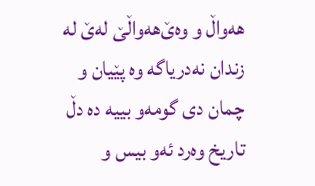هەواڵ و وەێ‌هەواڵێ لەێ لە زندان نەدریاگە وە پێیان و چمان دی گومەو بییە دە دڵ تاریخ وەرد ئەو بیس و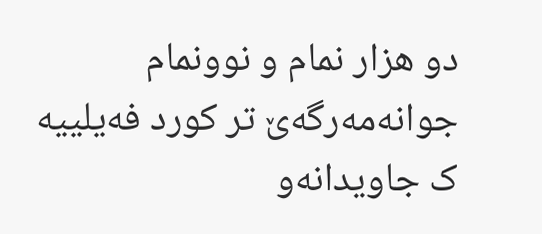دو هزار نمام و نوونمام جوانەمەرگەێ تر کورد فەیلییە ک جاویدانەو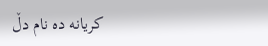کریانە دە نام دڵ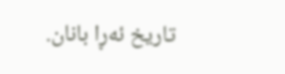تاریخ ئەڕا بانان.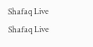Shafaq Live
Shafaq Live